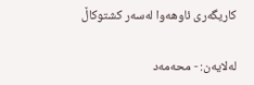کاریگەری ئاوهەوا لەسەر کشتوکاڵ

له‌لایه‌ن: - محەمەد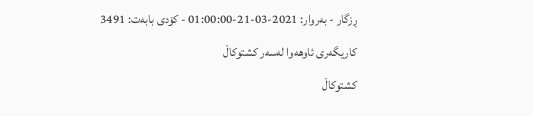ڕزگار - به‌روار: 2021-03-21-01:00:00 - کۆدی بابەت: 3491
کاریگەری ئاوهەوا لەسەر کشتوکاڵ
کشتوکاڵ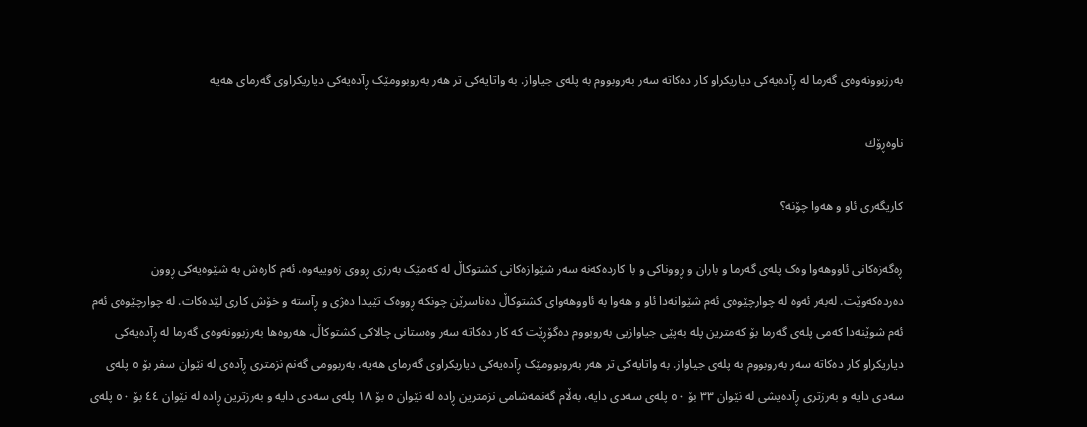بەرزبوونەوەی گەرما لە ڕآدەیەکی دیاریکراو کار دەکاتە سەر بەروبووم بە پلەی جیاواز. بە واتایەکی تر هەر بەروبوومێک ڕآدەیەکی دیاریکراوی گەرمای هەیە

ناوه‌ڕۆك

کاریگەری ئاو و هەوا چۆنە؟

ڕەگەزەکانی ئاووهەوا وەک پلەی گەرما و باران و ڕووناکی و با کاردەکەنە سەر شێوازەکانی کشتوکاڵ لە کەمێک بەرزی ڕووی زەوییەوە، ئەم کارەش بە شێوەیەکی ڕوون دەردەکەوێت. لەبەر ئەوە لە چوارچێوەی ئەم شێوانەدا ئاو و هەوا بە ئاووهەوای کشتوکاڵ دەناسرێن چونکە ڕووەک تێیدا دەژی و ڕآستە و خۆش کاری لێدەکات. لە چوارچێوەی ئەم ئەم شوێنەدا کەمی پلەی گەرما بۆ کەمترین پلە بەپێی جیاوازیی بەروبووم دەگۆڕێت کە کار دەکاتە سەر وەستانی چالاکی کشتوکاڵ. هەروەها بەرزبوونەوەی گەرما لە ڕآدەیەکی دیاریکراو کار دەکاتە سەر بەروبووم بە پلەی جیاواز. بە واتایەکی تر هەر بەروبوومێک ڕآدەیەکی دیاریکراوی گەرمای هەیە، بەربوومی گەنم نزمتری ڕآدەی لە نێوان سفر بۆ ٥ پلەی سەدی دایە و بەرزتری ڕآدەیشی لە نێوان ٣٣ بۆ ٥٠ پلەی سەدی دایە، بەڵام گەنمەشامی نزمترین ڕادە لە نێوان ٥ بۆ ١٨ پلەی سەدی دایە و بەرزترین ڕادە لە نێوان ٤٤ بۆ ٥٠ پلەی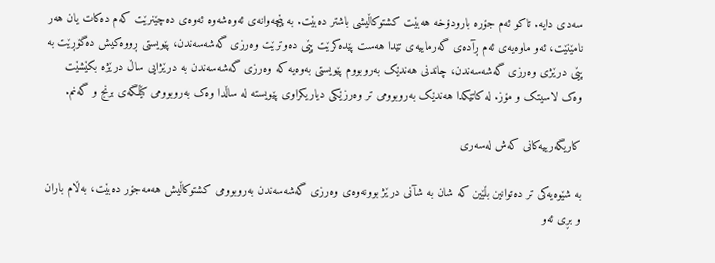سەدی دایە. تاکو ئەم جۆرە بارودۆخە هەبێت کشتوکاڵیشی باشتر دەبێت. بە پێچەوانەی ئەوەشەوە ئەوەی دەچێنرێت کەم دەکات یان هەر نامێنێت، ئەو ماوەیەی ئەم ڕآدەی گەرماییەی تێدا هەست پێدەکرێت پێی دەوترێت وەرزی گەشەسەندن، پێویستی ڕووەکیش دەگۆڕێت بە پێی درێژی وەرزی گەشەسەندن، چاندنی هەندێک بەروبووم پێویستی بەوەیە کە وەرزی گەشەسەندن بە درێژایی ساڵ درێژە بکێشێت وەک لاسیتک و مۆز. لە کاتێکدا هەندێک بەروبوومی تر وەرزێکی دیاریکراوی پێویستە لە ساڵدا وەک بەروبوومی کێڵگەی برنج و گەنم.

کاریگەرییەکانی کەش لەسەری

بە شێوەیەکی تر دەتوانین بڵێین کە شان بە شآنی درێژ بوونەوەی وەرزی گەشەسەندن بەروبوومی کشتوکاڵیش هەمەجۆر دەبێت، بەڵام باران و بڕی ئەو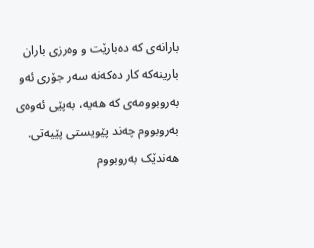بارانەی کە دەبارێت و وەرزی باران بارینەکە کار دەکەنە سەر جۆری ئەو بەروبوومەی کە هەیە، بەپێی ئەوەی بەروبووم چەند پێویستی پێیەتی. هەندێک بەروبووم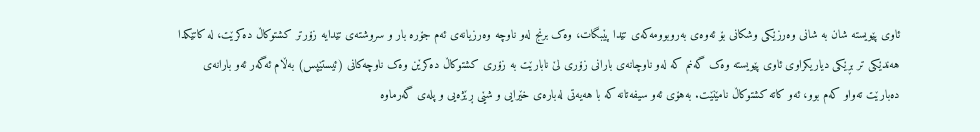ئاوی پێویستە شان بە شانی وەرزێکی وشکانی بۆ ئەوەی بەروبوومەکەی تێدا پێبگات، وەک برنج لەو ناوچە وەرزیانەی ئەم جۆرە بار و سروشتەی تێدایە زۆرتر کشتوکاڵ دەکرێت، لە کاتێکدا هەندێکی تر بڕێکی دیاریکراوی ئاوی پێویستە وەک گەنم کە لەو ناوچانەی بارانی زۆری لێ نابارێت بە زۆری کشتوکاڵ دەکرێن وەک ناوچەکانی (ئیستێپس) بەڵام ئەگەر ئەو بارانەی دەبارێت تەواو کەم بوو، ئەو کاتە کشتوکاڵ نامێنێت. بەهۆی ئەو سیفەتانە کە با هەیەتی لەبارەی خێرایی و شێی ڕێژەیی و پلەی گەرماوە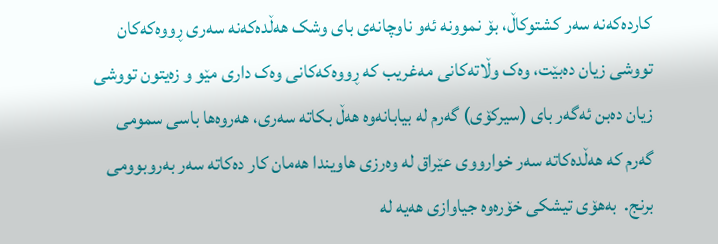کاردەکەنە سەر کشتوکاڵ، بۆ نموونە ئەو ناوچانەی بای وشک هەڵدەکەنە سەری ڕووەکەکان تووشی زیان دەبێت، وەک وڵاتەکانی مەغریب کە ڕووەکەکانی وەک داری مێو و زەیتون تووشی زیان دەبن ئەگەر بای (سیرکۆی) گەرم لە بیابانەوە هەڵ بکاتە سەری، هەروەها باسی سمومی گەرم کە هەڵدەکاتە سەر خوارووی عێراق لە وەرزی هاویندا هەمان کار دەکاتە سەر بەروبوومی برنج.  بەهۆی تیشکی خۆرەوە جیاوازی هەیە لە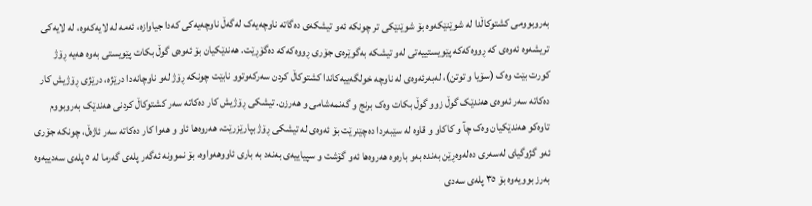بەروبوومی کشتوکاڵدا لە شوێنێکەوە بۆ شوێنێکی تر چونکە ئەو تیشکەی دەگاتە ناوچەیەک لەگەڵ ناوچەیەکی کەدا جیاوازە، ئەمە لە لایەکەوە، لە لایەکی تریشەوە ئەوەی کە ڕووەکەکە پێویستییەتی لەو تیشکە بەگوێرەی جۆری ڕووەکەکە دەگۆڕێت. هەندێکیان بۆ ئەوەی گوڵ بکات پێویستی بەوە هەیە ڕۆژ کورت بێت وەک (سۆیا و توتن)، لەبەرئەوەی لە ناوچە خولگەییەکاندا کشتوکاڵ کردن سەرکەوتوو نابێت چونکە ڕۆژ لەو ناوچانەدا درێژە، درێژی ڕۆژیش کار دەکاتە سەر ئەوەی هەندێک گوڵ زوو گوڵ بکات وەک برنج و گەنمەشامی و هەرزن. تیشکی ڕۆژیش کار دەکاتە سەر کشتوکاڵ کردنی هەندێک بەروبووم تاوەکو هەندێکیان وەک چآ و کاکاو و قاوە لە سێبەردا دەچێنرێت بۆ ئەوەی لە تیشکی ڕۆژ بپارێزرێت، هەروەها ئاو و هەوا کار دەکاتە سەر ئاژەڵ، چونکە جۆری ئەو گژوگیای لەسەری دەلەوەڕێن بەندە بەو بارەوە هەروەها ئەو گۆشت و سپیاییەی بەنەد بە باری ئاووهەواوە، بۆ نموونە ئەگەر پلەی گەرما لە ٥ پلەی سەدییەوە بەرز بوویەوە بۆ ٣٥ پلەی سەدی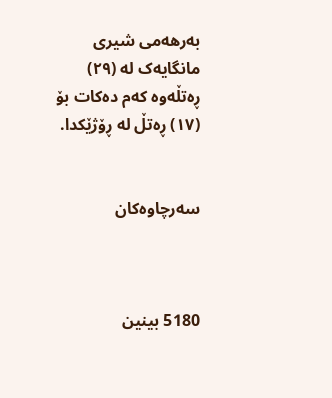بەرهەمی شیری مانگایەک لە (٢٩) ڕەتڵەوە کەم دەکات بۆ (١٧) ڕەتڵ لە ڕۆژێکدا.


سەرچاوەکان



5180 بینین